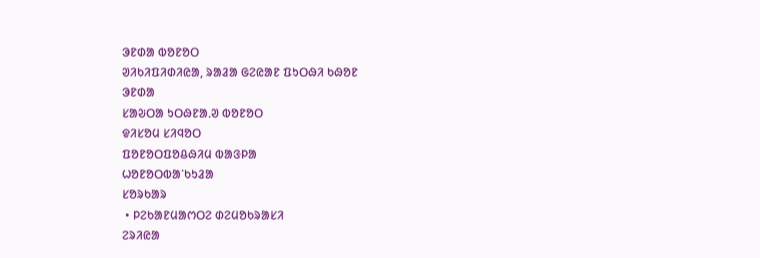ᱳᱱᱰᱟ ᱵᱚᱱᱚᱛ
ᱣᱤᱠᱤᱯᱤᱰᱤᱭᱟ, ᱨᱟᱲᱟ ᱜᱮᱭᱟᱱ ᱯᱩᱛᱷᱤ ᱠᱷᱚᱱ
ᱳᱱᱰᱟ
ᱥᱟᱶᱛᱟ ᱩᱛᱷᱱᱟᱹᱣ ᱵᱚᱱᱚᱛ
ᱫᱤᱥᱚᱢ ᱥᱤᱧᱚᱛ
ᱯᱚᱱᱚᱛᱯᱚᱪᱷᱤᱢ ᱵᱟᱝᱞᱟ
ᱦᱚᱱᱚᱛᱵᱟᱸᱠᱩᱲᱟ
ᱥᱚᱨᱠᱟᱨ
 • ᱞᱮᱠᱟᱱᱢᱟᱬᱛᱮ ᱰᱮᱢᱚᱠᱨᱟᱥᱤ
ᱮᱨᱤᱭᱟ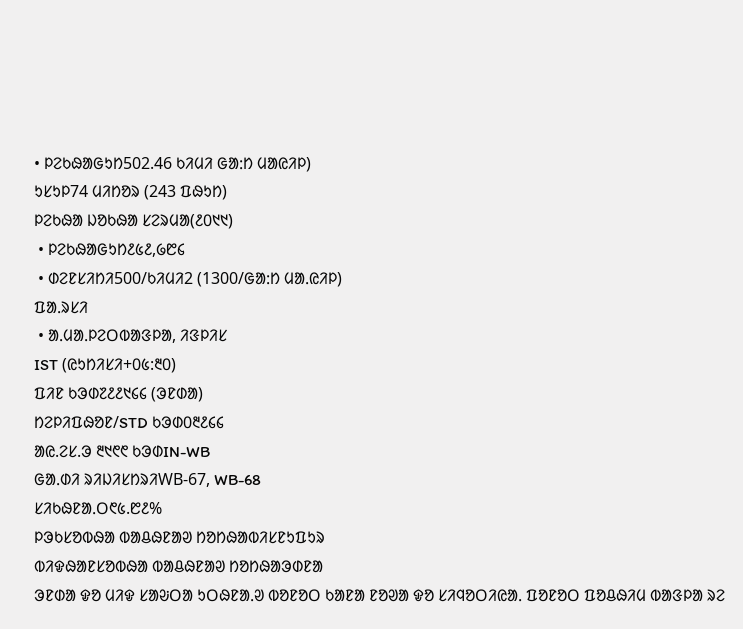• ᱞᱮᱠᱷᱟᱜᱩᱴ502.46 ᱠᱤᱢᱤ ᱜᱟᱺᱴ ᱢᱟᱭᱤᱞ)
ᱩᱥᱩᱞ74 ᱢᱤᱴᱚᱨ (243 ᱯᱷᱩᱴ)
ᱞᱮᱠᱷᱟ ᱡᱚᱠᱷᱟ ᱥᱮᱨᱢᱟ(᱒᱐᱑᱑)
 • ᱞᱮᱠᱷᱟᱜᱩᱴ᱒᱕᱒,᱙᱘᱔
 • ᱰᱮᱱᱥᱤᱴᱤ500/ᱠᱤᱢᱤ2 (1300/ᱜᱟᱺᱴ ᱢᱟᱹᱭᱤᱞ)
ᱯᱟᱹᱨᱥᱤ
 • ᱟᱹᱢᱟᱹᱞᱮᱛᱵᱟᱝᱞᱟ, ᱤᱝᱞᱤᱥ
IST (ᱭᱩᱴᱤᱥᱤ+᱐᱕:᱓᱐)
ᱯᱤᱱ ᱠᱳᱰ᱗᱒᱒᱑᱔᱔ (ᱳᱱᱰᱟ)
ᱴᱮᱞᱤᱯᱷᱚᱱ/STD ᱠᱳᱰ᱐᱓᱒᱔᱔
ᱟᱭ.ᱮᱥ.ᱳ ᱓᱑᱖᱖ ᱠᱳᱰIN-WB
ᱜᱟᱹᱰᱤ ᱨᱤᱡᱤᱥᱴᱨᱤWB-67, WB-68
ᱥᱤᱠᱷᱱᱟᱹᱛ᱖᱕.᱘᱒%
ᱞᱳᱠᱥᱚᱵᱷᱟ ᱵᱟᱪᱷᱱᱟᱣ ᱴᱚᱴᱷᱟᱵᱤᱥᱱᱩᱯᱩᱨ
ᱵᱤᱫᱷᱟᱱᱥᱚᱵᱷᱟ ᱵᱟᱪᱷᱱᱟᱣ ᱴᱚᱴᱷᱟᱳᱰᱱᱟ
ᱳᱱᱰᱟ ᱫᱚ ᱢᱤᱫ ᱥᱟᱶᱛᱟ ᱩᱛᱷᱱᱟᱹᱣ ᱵᱚᱱᱚᱛ ᱠᱟᱱᱟ ᱱᱚᱣᱟ ᱫᱚ ᱥᱤᱧᱚᱛᱤᱭᱟᱹ ᱯᱚᱱᱚᱛ ᱯᱚᱪᱷᱤᱢ ᱵᱟᱝᱞᱟ ᱨᱮ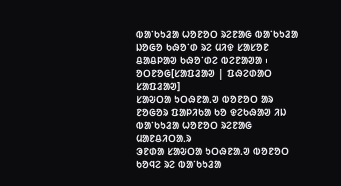ᱵᱟᱸᱠᱩᱲᱟ ᱦᱚᱱᱚᱛ ᱨᱮᱱᱟᱜ ᱵᱟᱸᱠᱩᱲᱟ ᱡᱚᱜᱚ ᱠᱷᱚᱸᱰ ᱨᱮ ᱢᱤᱫ ᱥᱟᱥᱚᱱ ᱪᱟᱪᱞᱟᱣ ᱠᱷᱚᱸᱰᱮ ᱵᱮᱱᱟᱣᱟ ᱾
ᱚᱛᱱᱚᱜ[ᱥᱟᱯᱲᱟᱣ | ᱯᱷᱮᱰᱟᱛ ᱥᱟᱯᱲᱟᱣ]
ᱥᱟᱶᱛᱟ ᱩᱛᱷᱱᱟᱹᱣ ᱵᱚᱱᱚᱛ ᱟᱨ ᱱᱚᱜᱚᱨ ᱯᱟᱞᱤᱠᱟ ᱠᱚ ᱫᱮᱠᱷᱟᱣ ᱤᱡ ᱵᱟᱸᱠᱩᱲᱟ ᱦᱚᱱᱚᱛ ᱨᱮᱱᱟᱜ ᱢᱟᱱᱪᱤᱛᱟᱹᱨ
ᱳᱱᱰᱟ ᱥᱟᱶᱛᱟ ᱩᱛᱷᱱᱟᱹᱣ ᱵᱚᱱᱚᱛ ᱠᱚᱧᱮ ᱨᱮ ᱵᱟᱸᱠᱩᱲᱟ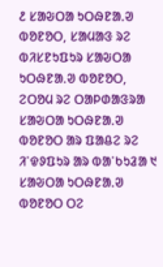᱒ ᱥᱟᱶᱛᱟ ᱩᱛᱷᱱᱟᱹᱣ ᱵᱚᱱᱚᱛ, ᱥᱟᱢᱟᱝ ᱨᱮ ᱵᱤᱥᱱᱩᱯᱩᱨ ᱥᱟᱶᱛᱟ ᱩᱛᱷᱱᱟᱹᱣ ᱵᱚᱱᱚᱛ, ᱮᱛᱚᱢ ᱨᱮ ᱛᱟᱞᱰᱟᱝᱨᱟ ᱥᱟᱶᱛᱟ ᱩᱛᱷᱱᱟᱹᱣ ᱵᱚᱱᱚᱛ ᱟᱨ ᱯᱟᱪᱮ ᱨᱮ ᱤᱸᱫᱽᱯᱩᱨ ᱟᱨ ᱵᱟᱸᱠᱩᱲᱟ ᱑ ᱥᱟᱶᱛᱟ ᱩᱛᱷᱱᱟᱹᱣ ᱵᱚᱱᱚᱛ ᱛᱮ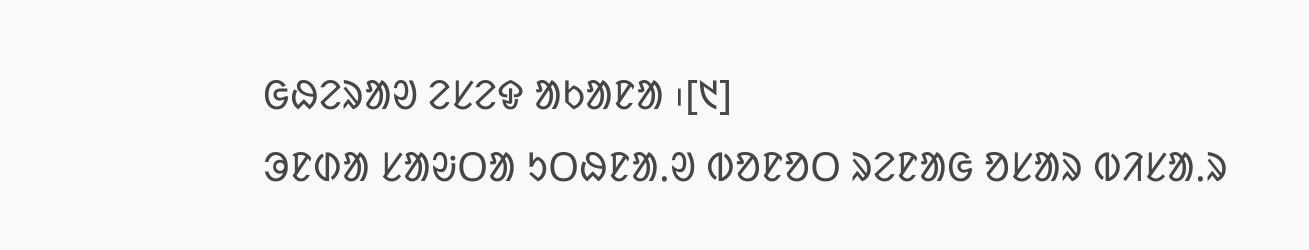ᱜᱷᱮᱨᱟᱣ ᱮᱥᱮᱫ ᱟᱠᱟᱱᱟ ᱾[᱑]
ᱳᱱᱰᱟ ᱥᱟᱶᱛᱟ ᱩᱛᱷᱱᱟᱹᱣ ᱵᱚᱱᱚᱛ ᱨᱮᱱᱟᱜ ᱚᱥᱟᱨ ᱵᱤᱥᱟᱹᱨ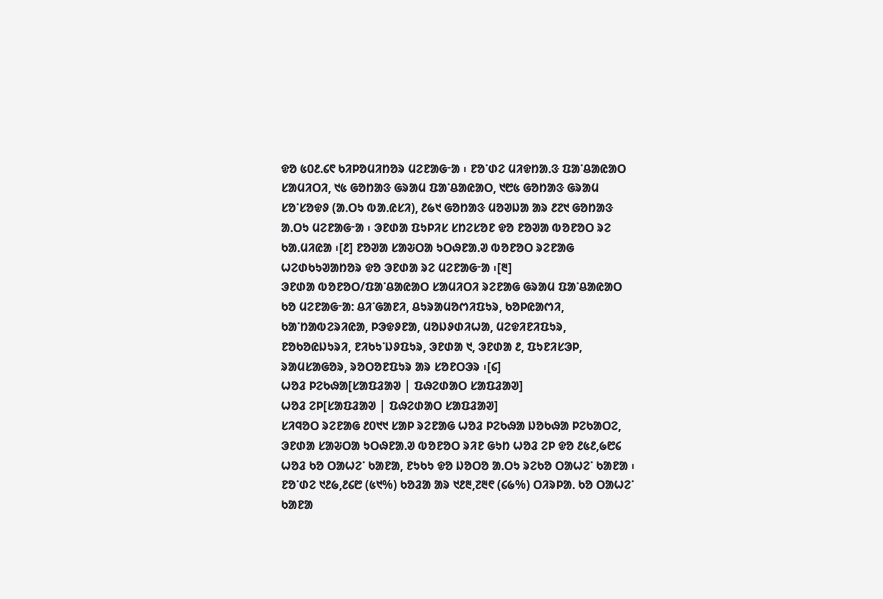ᱫᱚ ᱕᱐᱒.᱔᱖ ᱠᱤᱞᱚᱢᱤᱴᱚᱨ ᱢᱮᱱᱟᱜᱼᱟ ᱾ ᱱᱚᱸᱰᱮ ᱢᱤᱫᱴᱟᱹᱝ ᱯᱟᱸᱪᱟᱭᱟᱛ ᱥᱟᱢᱤᱛᱤ, ᱑᱕ ᱜᱚᱴᱟᱝ ᱜᱨᱟᱢ ᱯᱟᱸᱪᱟᱭᱟᱛ, ᱑᱘᱕ ᱜᱚᱴᱟᱝ ᱜᱨᱟᱢ ᱥᱚᱸᱥᱚᱫᱽ (ᱟᱹᱛᱩ ᱵᱟᱹᱭᱥᱤ), ᱒᱙᱑ ᱜᱚᱴᱟᱝ ᱢᱚᱣᱡᱟ ᱟᱨ ᱒᱗᱑ ᱜᱚᱴᱟᱝ ᱟᱹᱛᱩ ᱢᱮᱱᱟᱜᱼᱟ ᱾ ᱳᱱᱰᱟ ᱯᱩᱞᱤᱥ ᱥᱴᱮᱥᱚᱱ ᱫᱚ ᱱᱚᱣᱟ ᱵᱚᱱᱚᱛ ᱨᱮ ᱠᱟᱹᱢᱤᱭᱟ ᱾[᱒] ᱱᱚᱣᱟ ᱥᱟᱶᱛᱟ ᱩᱛᱷᱱᱟᱹᱣ ᱵᱚᱱᱚᱛ ᱨᱮᱱᱟᱜ ᱦᱮᱰᱠᱩᱣᱟᱴᱚᱨ ᱫᱚ ᱳᱱᱰᱟ ᱨᱮ ᱢᱮᱱᱟᱜᱼᱟ ᱾[᱓]
ᱳᱱᱰᱟ ᱵᱚᱱᱚᱛ/ᱯᱟᱸᱪᱟᱭᱟᱛ ᱥᱟᱢᱤᱛᱤ ᱨᱮᱱᱟᱜ ᱜᱨᱟᱢ ᱯᱟᱸᱪᱟᱭᱟᱛ ᱠᱚ ᱢᱮᱱᱟᱜᱼᱟ: ᱪᱤᱸᱜᱟᱱᱤ, ᱪᱩᱨᱟᱢᱚᱬᱤᱯᱩᱨ, ᱠᱚᱞᱭᱟᱬᱤ, ᱠᱟᱸᱴᱟᱵᱮᱨᱤᱭᱟ, ᱞᱳᱫᱽᱱᱟ, ᱢᱚᱡᱽᱰᱤᱦᱟ, ᱢᱮᱫᱤᱱᱤᱯᱩᱨ, ᱱᱚᱠᱚᱭᱡᱩᱨᱤ, ᱱᱤᱠᱩᱸᱡᱽᱯᱩᱨ, ᱳᱱᱰᱟ ᱑, ᱳᱱᱰᱟ ᱒, ᱯᱩᱱᱤᱥᱳᱞ, ᱨᱟᱢᱥᱟᱜᱚᱨ, ᱨᱚᱛᱚᱱᱯᱩᱨ ᱟᱨ ᱥᱚᱱᱛᱳᱨ ᱾[᱔]
ᱦᱚᱲ ᱞᱮᱠᱷᱟ[ᱥᱟᱯᱲᱟᱣ | ᱯᱷᱮᱰᱟᱛ ᱥᱟᱯᱲᱟᱣ]
ᱦᱚᱲ ᱮᱞ[ᱥᱟᱯᱲᱟᱣ | ᱯᱷᱮᱰᱟᱛ ᱥᱟᱯᱲᱟᱣ]
ᱥᱤᱧᱚᱛ ᱨᱮᱱᱟᱜ ᱒᱐᱑᱑ ᱥᱟᱞ ᱨᱮᱱᱟᱜ ᱦᱚᱲ ᱞᱮᱠᱷᱟ ᱡᱚᱠᱷᱟ ᱞᱮᱠᱟᱛᱮ, ᱳᱱᱰᱟ ᱥᱟᱶᱛᱟ ᱩᱛᱷᱱᱟᱹᱣ ᱵᱚᱱᱚᱛ ᱨᱤᱱ ᱜᱩᱴ ᱦᱚᱲ ᱮᱞ ᱫᱚ ᱒᱕᱒,᱙᱘᱔ ᱦᱚᱲ ᱠᱚ ᱛᱟᱦᱮᱸ ᱠᱟᱱᱟ, ᱱᱩᱠᱩ ᱫᱚ ᱡᱚᱛᱚ ᱟᱹᱛᱩ ᱨᱮᱠᱚ ᱛᱟᱦᱮᱸ ᱠᱟᱱᱟ ᱾ ᱱᱚᱸᱰᱮ ᱑᱒᱙,᱒᱔᱘ (᱕᱑%) ᱠᱚᱲᱟ ᱟᱨ ᱑᱒᱓,᱗᱓᱖ (᱔᱙%) ᱛᱤᱨᱞᱟᱹ ᱠᱚ ᱛᱟᱦᱮᱸ ᱠᱟᱱᱟ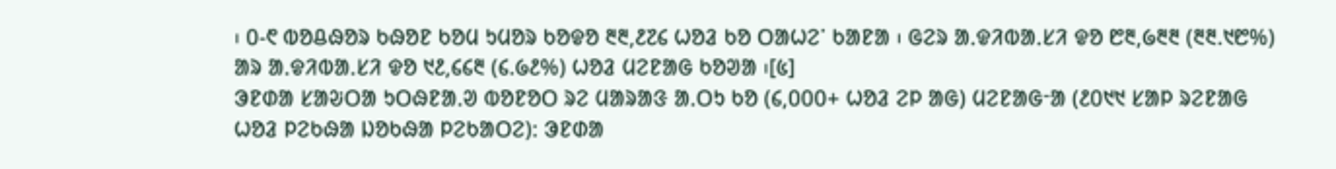᱾ ᱐-᱖ ᱵᱚᱪᱷᱚᱨ ᱠᱷᱚᱱ ᱠᱚᱢ ᱩᱢᱚᱨ ᱠᱚᱫᱚ ᱓᱓,᱒᱗᱔ ᱦᱚᱲ ᱠᱚ ᱛᱟᱦᱮᱸ ᱠᱟᱱᱟ ᱾ ᱜᱮᱨ ᱟᱹᱫᱤᱵᱟᱹᱥᱤ ᱫᱚ ᱘᱓,᱙᱓᱓ (᱓᱓.᱑᱘%) ᱟᱨ ᱟᱹᱫᱤᱵᱟᱹᱥᱤ ᱫᱚ ᱑᱒,᱔᱔᱓ (᱔.᱙᱒%) ᱦᱚᱲ ᱢᱮᱱᱟᱜ ᱠᱚᱣᱟ ᱾[᱕]
ᱳᱱᱰᱟ ᱥᱟᱶᱛᱟ ᱩᱛᱷᱱᱟᱹᱣ ᱵᱚᱱᱚᱛ ᱨᱮ ᱢᱟᱨᱟᱝ ᱟᱹᱛᱩ ᱠᱚ (᱔,᱐᱐᱐+ ᱦᱚᱲ ᱮᱞ ᱟᱜ) ᱢᱮᱱᱟᱜᱼᱟ (᱒᱐᱑᱑ ᱥᱟᱞ ᱨᱮᱱᱟᱜ ᱦᱚᱲ ᱞᱮᱠᱷᱟ ᱡᱚᱠᱷᱟ ᱞᱮᱠᱟᱛᱮ): ᱳᱱᱰᱟ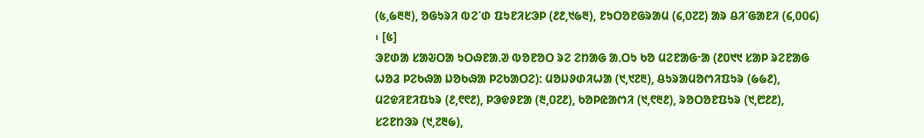(᱕,᱙᱓᱓), ᱚᱜᱩᱨᱤ ᱵᱮᱸᱰ ᱯᱩᱱᱤᱥᱳᱞ (᱒᱒,᱑᱙᱓), ᱱᱩᱛᱚᱱᱜᱨᱟᱢ (᱔,᱐᱗᱗) ᱟᱨ ᱪᱤᱸᱜᱟᱱᱤ (᱔,᱐᱐᱔) ᱾ [᱕]
ᱳᱱᱰᱟ ᱥᱟᱶᱛᱟ ᱩᱛᱷᱱᱟᱹᱣ ᱵᱚᱱᱚᱛ ᱨᱮ ᱮᱴᱟᱜ ᱟᱹᱛᱩ ᱠᱚ ᱢᱮᱱᱟᱜᱼᱟ (᱒᱐᱑᱑ ᱥᱟᱞ ᱨᱮᱱᱟᱜ ᱦᱚᱲ ᱞᱮᱠᱷᱟ ᱡᱚᱠᱷᱟ ᱞᱮᱠᱟᱛᱮ): ᱢᱚᱡᱽᱰᱤᱦᱟ (᱑,᱑᱗᱓), ᱪᱩᱨᱟᱢᱚᱬᱤᱯᱩᱨ (᱙᱙᱒), ᱢᱮᱫᱤᱱᱤᱯᱩᱨ (᱒,᱖᱖᱒), ᱞᱳᱫᱽᱱᱟ (᱓,᱐᱗᱒), ᱠᱚᱞᱭᱟᱬᱤ (᱑,᱖᱓᱒), ᱨᱚᱛᱚᱱᱯᱩᱨ (᱑,᱘᱒᱒), ᱥᱮᱱᱴᱳᱨ (᱑,᱗᱓᱙),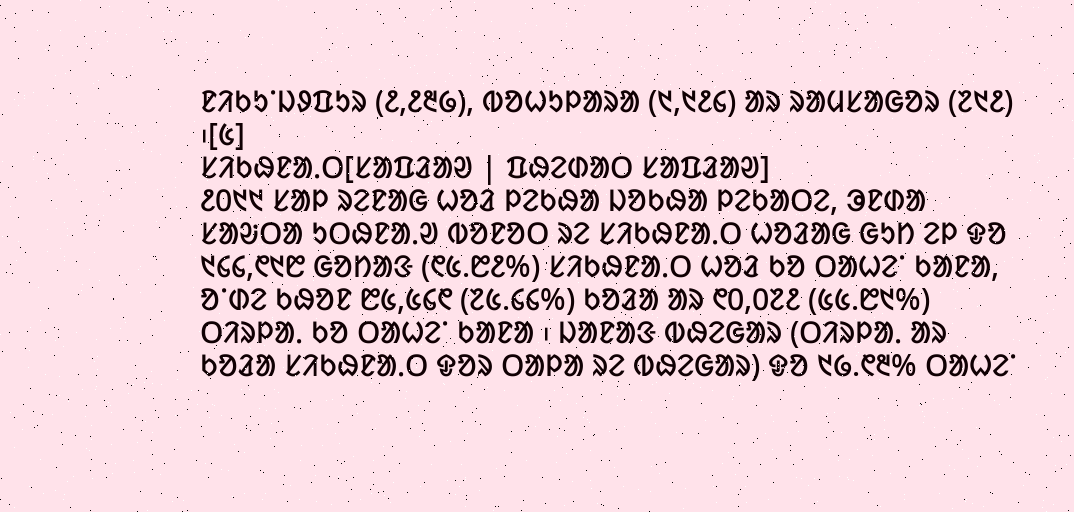ᱱᱤᱠᱩᱸᱡᱽᱯᱩᱨ (᱒,᱒᱓᱙), ᱵᱚᱦᱩᱞᱟᱨᱟ (᱑,᱑᱒᱔) ᱟᱨ ᱨᱟᱢᱥᱟᱜᱚᱨ (᱗᱑᱒) ᱾[᱕]
ᱥᱤᱠᱷᱱᱟᱹᱛ[ᱥᱟᱯᱲᱟᱣ | ᱯᱷᱮᱰᱟᱛ ᱥᱟᱯᱲᱟᱣ]
᱒᱐᱑᱑ ᱥᱟᱞ ᱨᱮᱱᱟᱜ ᱦᱚᱲ ᱞᱮᱠᱷᱟ ᱡᱚᱠᱷᱟ ᱞᱮᱠᱟᱛᱮ, ᱳᱱᱰᱟ ᱥᱟᱶᱛᱟ ᱩᱛᱷᱱᱟᱹᱣ ᱵᱚᱱᱚᱛ ᱨᱮ ᱥᱤᱠᱷᱱᱟᱹᱛ ᱦᱚᱲᱟᱜ ᱜᱩᱴ ᱮᱞ ᱫᱚ ᱑᱔᱔,᱖᱑᱘ ᱜᱚᱴᱟᱝ (᱖᱕.᱘᱒%) ᱥᱤᱠᱷᱱᱟᱹᱛ ᱦᱚᱲ ᱠᱚ ᱛᱟᱦᱮᱸ ᱠᱟᱱᱟ, ᱚᱸᱰᱮ ᱠᱷᱚᱱ ᱘᱕,᱕᱔᱖ (᱗᱕.᱔᱔%) ᱠᱚᱲᱟ ᱟᱨ ᱖᱐,᱐᱗᱒ (᱕᱕.᱘᱑%) ᱛᱤᱨᱞᱟᱹ ᱠᱚ ᱛᱟᱦᱮᱸ ᱠᱟᱱᱟ ᱾ ᱡᱟᱱᱟᱝ ᱵᱷᱮᱜᱟᱨ (ᱛᱤᱨᱞᱟᱹ ᱟᱨ ᱠᱚᱲᱟ ᱥᱤᱠᱷᱱᱟᱹᱛ ᱫᱚᱨ ᱛᱟᱞᱟ ᱨᱮ ᱵᱷᱮᱜᱟᱨ) ᱫᱚ ᱑᱙.᱖᱓% ᱛᱟᱦᱮᱸ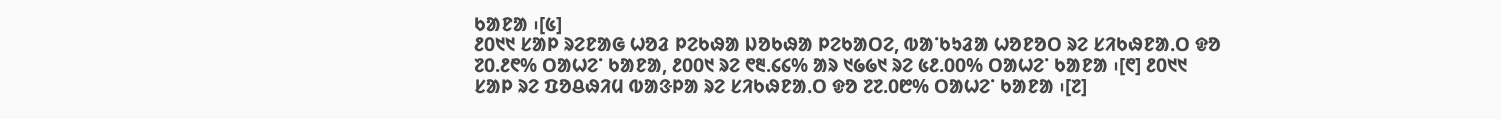ᱠᱟᱱᱟ ᱾[᱕]
᱒᱐᱑᱑ ᱥᱟᱞ ᱨᱮᱱᱟᱜ ᱦᱚᱲ ᱞᱮᱠᱷᱟ ᱡᱚᱠᱷᱟ ᱞᱮᱠᱟᱛᱮ, ᱵᱟᱸᱠᱩᱲᱟ ᱦᱚᱱᱚᱛ ᱨᱮ ᱥᱤᱠᱷᱱᱟᱹᱛ ᱫᱚ ᱗᱐.᱒᱖% ᱛᱟᱦᱮᱸ ᱠᱟᱱᱟ, ᱒᱐᱐᱑ ᱨᱮ ᱖᱓.᱔᱔% ᱟᱨ ᱑᱙᱙᱑ ᱨᱮ ᱕᱒.᱐᱐% ᱛᱟᱦᱮᱸ ᱠᱟᱱᱟ ᱾[᱖] ᱒᱐᱑᱑ ᱥᱟᱞ ᱨᱮ ᱯᱚᱪᱷᱤᱢ ᱵᱟᱝᱞᱟ ᱨᱮ ᱥᱤᱠᱷᱱᱟᱹᱛ ᱫᱚ ᱗᱗.᱐᱘% ᱛᱟᱦᱮᱸ ᱠᱟᱱᱟ ᱾[᱗]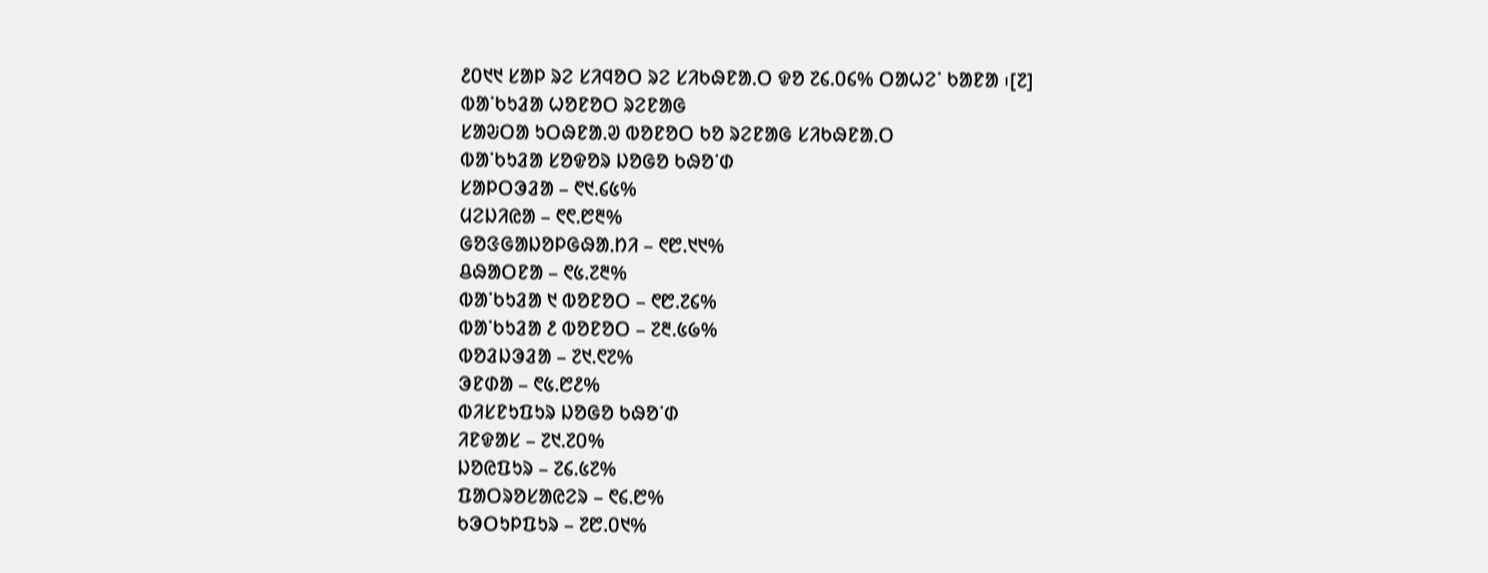᱒᱐᱑᱑ ᱥᱟᱞ ᱨᱮ ᱥᱤᱧᱚᱛ ᱨᱮ ᱥᱤᱠᱷᱱᱟᱹᱛ ᱫᱚ ᱗᱔.᱐᱔% ᱛᱟᱦᱮᱸ ᱠᱟᱱᱟ ᱾[᱗]
ᱵᱟᱸᱠᱩᱲᱟ ᱦᱚᱱᱚᱛ ᱨᱮᱱᱟᱜ
ᱥᱟᱶᱛᱟ ᱩᱛᱷᱱᱟᱹᱣ ᱵᱚᱱᱚᱛ ᱠᱚ ᱨᱮᱱᱟᱜ ᱥᱤᱠᱷᱱᱟᱹᱛ
ᱵᱟᱸᱠᱩᱲᱟ ᱥᱚᱫᱚᱨ ᱡᱚᱜᱚ ᱠᱷᱚᱸᱰ
ᱥᱟᱞᱛᱳᱲᱟ – ᱖᱑.᱔᱕%
ᱢᱮᱡᱤᱭᱟ – ᱖᱖.᱘᱓%
ᱜᱚᱝᱜᱟᱡᱚᱞᱜᱷᱟᱹᱴᱤ – ᱖᱘.᱑᱑%
ᱪᱷᱟᱛᱱᱟ – ᱖᱕.᱗᱓%
ᱵᱟᱸᱠᱩᱲᱟ ᱑ ᱵᱚᱱᱚᱛ – ᱖᱘.᱗᱔%
ᱵᱟᱸᱠᱩᱲᱟ ᱒ ᱵᱚᱱᱚᱛ – ᱗᱓.᱕᱙%
ᱵᱚᱲᱡᱳᱲᱟ – ᱗᱑.᱖᱗%
ᱳᱱᱰᱟ – ᱖᱕.᱘᱒%
ᱵᱤᱥᱱᱩᱯᱩᱨ ᱡᱚᱜᱚ ᱠᱷᱚᱸᱰ
ᱤᱱᱫᱟᱥ – ᱗᱑.᱗᱐%
ᱡᱚᱭᱯᱩᱨ – ᱗᱔.᱕᱗%
ᱯᱟᱛᱨᱚᱥᱟᱭᱮᱨ – ᱖᱔.᱘%
ᱠᱳᱛᱩᱞᱯᱩᱨ – ᱗᱘.᱐᱑%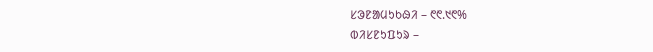ᱥᱳᱱᱟᱢᱩᱠᱷᱤ – ᱖᱖.᱑᱖%
ᱵᱤᱥᱱᱩᱯᱩᱨ –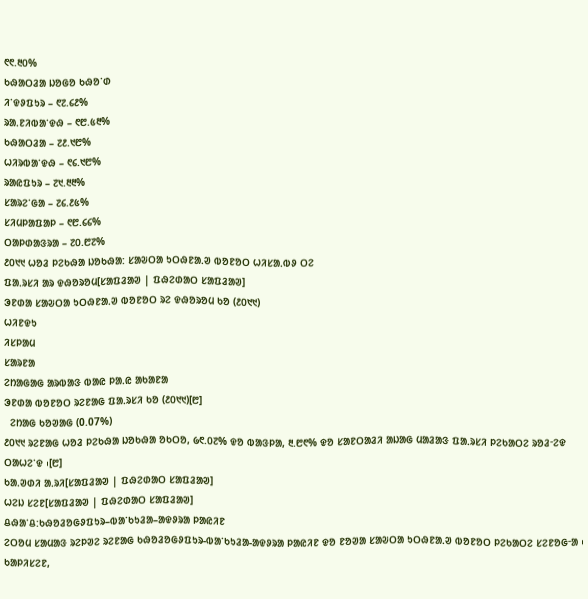᱖᱖.᱓᱐%
ᱠᱷᱟᱛᱲᱟ ᱡᱚᱜᱚ ᱠᱷᱚᱸᱰ
ᱤᱸᱫᱽᱯᱩᱨ – ᱖᱗.᱔᱒%
ᱨᱟᱹᱱᱤᱵᱟᱸᱫᱷ – ᱖᱘.᱕᱓%
ᱠᱷᱟᱛᱲᱟ – ᱗᱒.᱑᱘%
ᱦᱤᱨᱵᱟᱸᱫᱷ – ᱖᱔.᱑᱘%
ᱨᱟᱭᱯᱩᱨ – ᱗᱑.᱓᱓%
ᱥᱟᱨᱮᱸᱜᱟ – ᱗᱔.᱒᱕%
ᱥᱤᱢᱞᱟᱯᱟᱞ – ᱖᱘.᱔᱔%
ᱛᱟᱞᱰᱟᱝᱨᱟ – ᱗᱐.᱘᱗%
᱒᱐᱑᱑ ᱦᱚᱲ ᱞᱮᱠᱷᱟ ᱡᱚᱠᱷᱟ: ᱥᱟᱶᱛᱟ ᱩᱛᱷᱱᱟᱹᱣ ᱵᱚᱱᱚᱛ ᱦᱤᱥᱟᱹᱵᱽ ᱛᱮ
ᱯᱟᱹᱨᱥᱤ ᱟᱨ ᱫᱷᱚᱨᱚᱢ[ᱥᱟᱯᱲᱟᱣ | ᱯᱷᱮᱰᱟᱛ ᱥᱟᱯᱲᱟᱣ]
ᱳᱱᱰᱟ ᱥᱟᱶᱛᱟ ᱩᱛᱷᱱᱟᱹᱣ ᱵᱚᱱᱚᱛ ᱨᱮ ᱫᱷᱚᱨᱚᱢ ᱠᱚ (᱒᱐᱑᱑)
ᱦᱤᱱᱫᱩ
ᱤᱥᱞᱟᱢ
ᱥᱟᱨᱱᱟ
ᱮᱴᱟᱜᱟᱜ ᱟᱨᱵᱟᱝ ᱵᱟᱭ ᱞᱟᱹᱭ ᱟᱠᱟᱱᱟ
ᱳᱱᱰᱟ ᱵᱚᱱᱚᱛ ᱨᱮᱱᱟᱜ ᱯᱟᱹᱨᱥᱤ ᱠᱚ (᱒᱐᱑᱑)[᱘]
  ᱮᱴᱟᱜ ᱠᱚᱣᱟᱜ (0.07%)
᱒᱐᱑᱑ ᱨᱮᱱᱟᱜ ᱦᱚᱲ ᱞᱮᱠᱷᱟ ᱡᱚᱠᱷᱟ ᱚᱠᱛᱚ, ᱙᱖.᱐᱗% ᱫᱚ ᱵᱟᱝᱞᱟ, ᱓.᱘᱖% ᱫᱚ ᱥᱟᱱᱛᱟᱲᱤ ᱟᱡᱟᱜ ᱢᱟᱲᱟᱝ ᱯᱟᱹᱨᱥᱤ ᱞᱮᱠᱟᱛᱮ ᱨᱚᱲᱼᱮᱫ ᱛᱟᱦᱮᱸᱫ ᱾[᱘]
ᱠᱟᱹᱣᱰᱤ ᱟᱹᱨᱤ[ᱥᱟᱯᱲᱟᱣ | ᱯᱷᱮᱰᱟᱛ ᱥᱟᱯᱲᱟᱣ]
ᱦᱮᱡ ᱥᱮᱱ[ᱥᱟᱯᱲᱟᱣ | ᱯᱷᱮᱰᱟᱛ ᱥᱟᱯᱲᱟᱣ]
ᱪᱷᱟᱸᱪ:ᱠᱷᱚᱲᱚᱜᱽᱯᱩᱨ–ᱵᱟᱸᱠᱩᱲᱟ–ᱟᱫᱽᱨᱟ ᱞᱟᱭᱤᱱ
ᱮᱛᱚᱢ ᱥᱟᱢᱟᱝ ᱨᱮᱞᱣᱮ ᱨᱮᱱᱟᱜ ᱠᱷᱚᱲᱚᱜᱽᱯᱩᱨ-ᱵᱟᱸᱠᱩᱲᱟ-ᱟᱫᱽᱨᱟ ᱞᱟᱭᱤᱱ ᱫᱚ ᱱᱚᱣᱟ ᱥᱟᱶᱛᱟ ᱩᱛᱷᱱᱟᱹᱣ ᱵᱚᱱᱚᱛ ᱞᱮᱠᱟᱛᱮ ᱥᱮᱱᱚᱜᱼᱟ ᱾ ᱠᱟᱞᱤᱥᱮᱱ,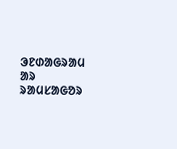ᱳᱱᱰᱟᱜᱨᱟᱢ ᱟᱨ ᱨᱟᱢᱥᱟᱜᱚᱨ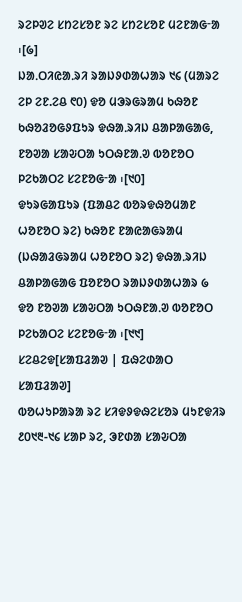ᱨᱮᱞᱣᱮ ᱥᱴᱮᱥᱚᱱ ᱨᱮ ᱥᱴᱮᱥᱚᱱ ᱢᱮᱱᱟᱜᱼᱟ ᱾[᱙]
ᱡᱟᱹᱛᱤᱭᱟᱹᱨᱤ ᱨᱟᱡᱽᱰᱟᱦᱟᱨ ᱑᱔ (ᱢᱟᱨᱮ ᱮᱞ ᱮᱱ.ᱮᱪ ᱖᱐) ᱫᱚ ᱢᱳᱨᱜᱨᱟᱢ ᱠᱷᱚᱱ ᱠᱷᱚᱲᱚᱜᱽᱯᱩᱨ ᱫᱷᱟᱹᱨᱤᱡ ᱪᱟᱞᱟᱜᱟᱜ, ᱱᱚᱣᱟ ᱥᱟᱶᱛᱟ ᱩᱛᱷᱱᱟᱹᱣ ᱵᱚᱱᱚᱛ ᱞᱮᱠᱟᱛᱮ ᱥᱮᱱᱚᱜᱼᱟ ᱾[᱑᱐]
ᱫᱩᱨᱜᱟᱯᱩᱨ (ᱯᱟᱪᱮ ᱵᱚᱨᱫᱷᱚᱢᱟᱱ ᱦᱚᱱᱚᱛ ᱨᱮ) ᱠᱷᱚᱱ ᱱᱟᱭᱟᱜᱨᱟᱢ (ᱡᱷᱟᱲᱜᱨᱟᱢ ᱦᱚᱱᱚᱛ ᱨᱮ) ᱫᱷᱟᱹᱨᱤᱡ ᱪᱟᱞᱟᱜᱟᱜ ᱯᱚᱱᱚᱛ ᱨᱟᱡᱽᱰᱟᱦᱟᱨ ᱙ ᱫᱚ ᱱᱚᱣᱟ ᱥᱟᱶᱛᱟ ᱩᱛᱷᱱᱟᱹᱣ ᱵᱚᱱᱚᱛ ᱞᱮᱠᱟᱛᱮ ᱥᱮᱱᱚᱜᱼᱟ ᱾[᱑᱑]
ᱥᱮᱪᱮᱫ[ᱥᱟᱯᱲᱟᱣ | ᱯᱷᱮᱰᱟᱛ ᱥᱟᱯᱲᱟᱣ]
ᱵᱚᱦᱩᱞᱟᱨᱟ ᱨᱮ ᱥᱤᱫᱽᱫᱷᱮᱥᱚᱨ ᱢᱩᱱᱫᱤᱨ
᱒᱐᱑᱓-᱑᱔ ᱥᱟᱞ ᱨᱮ, ᱳᱱᱰᱟ ᱥᱟᱶᱛᱟ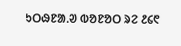ᱩᱛᱷᱱᱟᱹᱣ ᱵᱚᱱᱚᱛ ᱨᱮ ᱒᱔᱖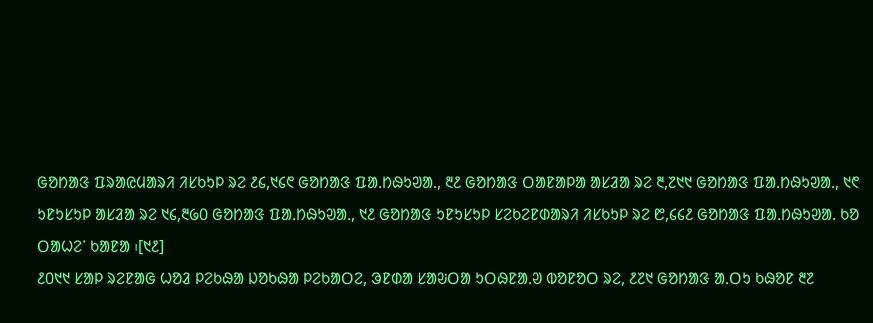ᱜᱚᱴᱟᱝ ᱯᱨᱟᱭᱢᱟᱨᱤ ᱤᱥᱠᱩᱞ ᱨᱮ ᱒᱔,᱑᱔᱖ ᱜᱚᱴᱟᱝ ᱯᱟᱹᱴᱷᱩᱣᱟᱹ, ᱓᱒ ᱜᱚᱴᱟᱝ ᱛᱟᱱᱟᱞᱟ ᱟᱥᱲᱟ ᱨᱮ ᱓,᱗᱑᱑ ᱜᱚᱴᱟᱝ ᱯᱟᱹᱴᱷᱩᱣᱟᱹ, ᱑᱖ ᱩᱱᱩᱥᱩᱞ ᱟᱥᱲᱟ ᱨᱮ ᱑᱔,᱓᱙᱐ ᱜᱚᱴᱟᱝ ᱯᱟᱹᱴᱷᱩᱣᱟᱹ, ᱑᱒ ᱜᱚᱴᱟᱝ ᱩᱱᱩᱥᱩᱞ ᱥᱮᱠᱮᱱᱰᱟᱨᱤ ᱤᱥᱠᱩᱞ ᱨᱮ ᱘,᱔᱔᱒ ᱜᱚᱴᱟᱝ ᱯᱟᱹᱴᱷᱩᱣᱟᱹ ᱠᱚ ᱛᱟᱦᱮᱸ ᱠᱟᱱᱟ ᱾[᱑᱒]
᱒᱐᱑᱑ ᱥᱟᱞ ᱨᱮᱱᱟᱜ ᱦᱚᱲ ᱞᱮᱠᱷᱟ ᱡᱚᱠᱷᱟ ᱞᱮᱠᱟᱛᱮ, ᱳᱱᱰᱟ ᱥᱟᱶᱛᱟ ᱩᱛᱷᱱᱟᱹᱣ ᱵᱚᱱᱚᱛ ᱨᱮ, ᱒᱗᱑ ᱜᱚᱴᱟᱝ ᱟᱹᱛᱩ ᱠᱷᱚᱱ ᱓᱗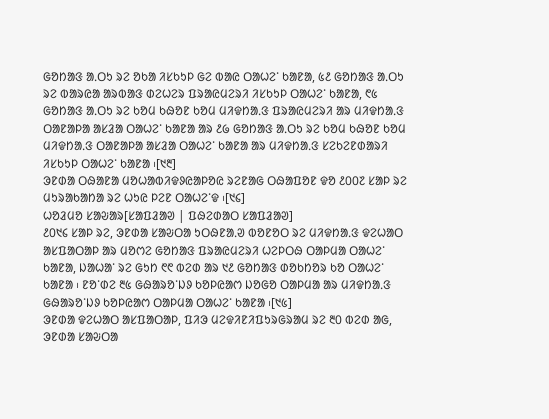ᱜᱚᱴᱟᱝ ᱟᱹᱛᱩ ᱨᱮ ᱚᱠᱟ ᱤᱥᱠᱩᱞ ᱜᱮ ᱵᱟᱭ ᱛᱟᱦᱮᱸ ᱠᱟᱱᱟ, ᱕᱒ ᱜᱚᱴᱟᱝ ᱟᱹᱛᱩ ᱨᱮ ᱵᱟᱨᱭᱟ ᱟᱨᱵᱟᱝ ᱰᱮᱦᱮᱨ ᱯᱨᱟᱭᱢᱮᱨᱤ ᱤᱥᱠᱩᱞ ᱛᱟᱦᱮᱸ ᱠᱟᱱᱟ, ᱖᱕ ᱜᱚᱴᱟᱝ ᱟᱹᱛᱩ ᱨᱮ ᱠᱚᱢ ᱠᱷᱚᱱ ᱠᱚᱢ ᱢᱤᱫᱴᱟᱹᱝ ᱯᱨᱟᱭᱢᱮᱨᱤ ᱟᱨ ᱢᱤᱫᱴᱟᱹᱝ ᱛᱟᱱᱟᱞᱟ ᱟᱥᱲᱟ ᱛᱟᱦᱮᱸ ᱠᱟᱱᱟ ᱟᱨ ᱒᱙ ᱜᱚᱴᱟᱝ ᱟᱹᱛᱩ ᱨᱮ ᱠᱚᱢ ᱠᱷᱚᱱ ᱠᱚᱢ ᱢᱤᱫᱴᱟᱹᱝ ᱛᱟᱱᱟᱞᱟ ᱟᱥᱲᱟ ᱛᱟᱦᱮᱸ ᱠᱟᱱᱟ ᱟᱨ ᱢᱤᱫᱴᱟᱹᱝ ᱥᱮᱠᱮᱱᱰᱟᱨᱤ ᱤᱥᱠᱩᱞ ᱛᱟᱦᱮᱸ ᱠᱟᱱᱟ ᱾[᱑᱓]
ᱳᱱᱰᱟ ᱛᱷᱟᱱᱟ ᱢᱚᱦᱟᱵᱤᱫᱽᱭᱟᱞᱚᱭ ᱨᱮᱱᱟᱜ ᱛᱷᱟᱯᱚᱱ ᱫᱚ ᱒᱐᱐᱗ ᱥᱟᱞ ᱨᱮ ᱢᱩᱨᱟᱠᱟᱴᱟ ᱨᱮ ᱦᱩᱭ ᱞᱮᱱ ᱛᱟᱦᱮᱸᱫ ᱾[᱑᱔]
ᱦᱚᱲᱢᱚ ᱥᱟᱶᱟᱨ[ᱥᱟᱯᱲᱟᱣ | ᱯᱷᱮᱰᱟᱛ ᱥᱟᱯᱲᱟᱣ]
᱒᱐᱑᱔ ᱥᱟᱞ ᱨᱮ, ᱳᱱᱰᱟ ᱥᱟᱶᱛᱟ ᱩᱛᱷᱱᱟᱹᱣ ᱵᱚᱱᱚᱛ ᱨᱮ ᱢᱤᱫᱴᱟᱹᱝ ᱫᱮᱦᱟᱛ ᱟᱥᱯᱟᱛᱟᱞ ᱟᱨ ᱢᱚᱬᱮ ᱜᱚᱴᱟᱝ ᱯᱨᱟᱭᱢᱮᱨᱤ ᱦᱮᱞᱛᱷ ᱛᱟᱞᱢᱟ ᱛᱟᱦᱮᱸ ᱠᱟᱱᱟ, ᱡᱟᱦᱟᱸ ᱨᱮ ᱜᱩᱴ ᱖᱖ ᱵᱮᱰ ᱟᱨ ᱑᱒ ᱜᱚᱴᱟᱝ ᱰᱚᱠᱴᱚᱨ ᱠᱚ ᱛᱟᱦᱮᱸ ᱠᱟᱱᱟ ᱾ ᱱᱚᱸᱰᱮ ᱓᱕ ᱜᱷᱟᱨᱚᱸᱡᱽ ᱠᱚᱞᱭᱟᱬ ᱡᱚᱜᱚ ᱛᱟᱞᱢᱟ ᱟᱨ ᱢᱤᱫᱴᱟᱹᱝ ᱜᱷᱟᱨᱚᱸᱡᱽ ᱠᱚᱞᱭᱟᱬ ᱛᱟᱞᱢᱟ ᱛᱟᱦᱮᱸ ᱠᱟᱱᱟ ᱾[᱑᱕]
ᱳᱱᱰᱟ ᱫᱮᱦᱟᱛ ᱟᱥᱯᱟᱛᱟᱞ, ᱯᱤᱳ ᱢᱮᱫᱤᱱᱤᱯᱩᱨᱜᱨᱟᱢ ᱨᱮ ᱓᱐ ᱵᱮᱰ ᱟᱜ, ᱳᱱᱰᱟ ᱥᱟᱶᱛᱟ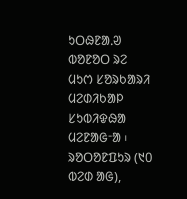ᱩᱛᱷᱱᱟᱹᱣ ᱵᱚᱱᱚᱛ ᱨᱮ ᱢᱩᱬ ᱥᱚᱨᱠᱟᱨᱤ ᱢᱮᱰᱤᱠᱟᱞ ᱥᱩᱵᱤᱫᱷᱟ ᱢᱮᱱᱟᱜᱼᱟ ᱾ ᱨᱚᱛᱚᱱᱯᱩᱨ (᱑᱐ ᱵᱮᱰ ᱟᱜ),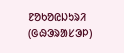ᱱᱚᱠᱚᱭᱡᱩᱨᱤ (ᱜᱷᱳᱨᱟᱥᱳᱞ)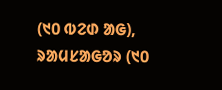(᱑᱐ ᱵᱮᱰ ᱟᱜ), ᱨᱟᱢᱥᱟᱜᱚᱨ (᱑᱐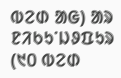ᱵᱮᱰ ᱟᱜ) ᱟᱨ ᱱᱤᱠᱩᱸᱡᱽᱯᱩᱨ (᱑᱐ ᱵᱮᱰ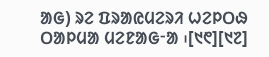ᱟᱜ) ᱨᱮ ᱯᱨᱟᱭᱢᱮᱨᱤ ᱦᱮᱞᱛᱷ ᱛᱟᱞᱢᱟ ᱢᱮᱱᱟᱜᱼᱟ ᱾[᱑᱖][᱑᱗]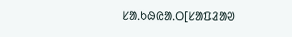ᱥᱟᱹᱠᱷᱭᱟᱹᱛ[ᱥᱟᱯᱲᱟᱣ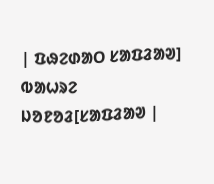| ᱯᱷᱮᱰᱟᱛ ᱥᱟᱯᱲᱟᱣ]
ᱵᱟᱦᱨᱮ ᱡᱚᱱᱚᱲ[ᱥᱟᱯᱲᱟᱣ |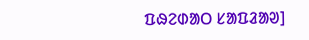ᱯᱷᱮᱰᱟᱛ ᱥᱟᱯᱲᱟᱣ]